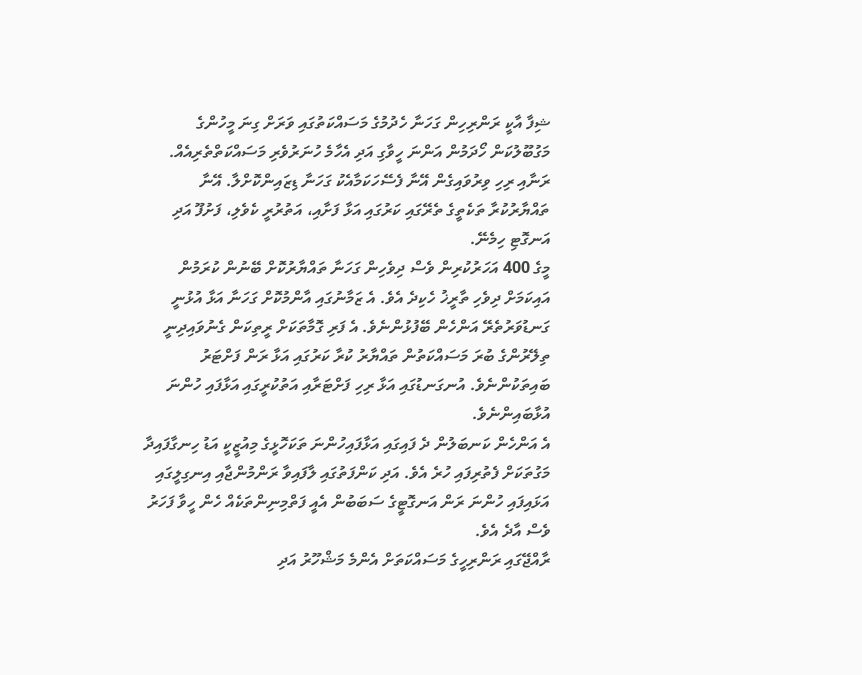ޝިފާ އާކީ ރަންރިހިން ގަހަނާ ހެދުމުގެ މަސައްކަތުގައި ވަރަށް ގިނަ މީހުންގެ މަގުބޫލުކަން ހޯދަމުން އަންނަ ހީވާގި އަދި އެހާމެ ހުނަރުވެރި މަސައްކަތްތެރިއެއް. ރަނާއި ރިހި ވިރުވައިގެން އޭނާ ފެސޭހަކަމާއެކު ގަހަނާ ޑިޒައިންކޮށްލާ. އޭނާ ތައްޔާރުކުރާ ތަކެތީގެ ތެރޭގައި ކަރުގައި އަޅާ ފަށާއި، އަތުރުރީ ކެވެލި، ފަށުފޫ އަދި އަނގޮޓި ހިމެނޭ.
މީގެ 400 އަހަރުކުރިން ވެސް ދިވެހިން ގަހަނާ ތައްޔާރުކޮށް ބޭނުން ކުރަމުން އައިކަމަށް ދިވެހި ތާރީޚު ހެކިދެ އެވެ. އެ ޒަމާނުގައި އާންމުކޮށް ގަހަނާ އަޅާ އުޅުނީ ގަނޑުވަރުތެރޭ އަންހެން ބޭފުޅުންނެވެ. އެ ފަރި ގޮމާތަކަށް ރީތިކަން ގެނުވައިދިނީ ތިލޭރުންގެ ބުރަ މަސައްކަތުން ތައްޔާރު ކުރާ ކަރުގައި އަޅާ ރަން ފަށްޓަރު ބައިތަކުންނެވެ. އުނގަނޑުގައި އަޅާ ރިހި ފަށްޓަރާއި އަތުކުރީގައި އަޅާފައި ހުންނަ އުޅާބައިންނެވެ.
އެ އަންހެން ކަނބަލުން ދެ ފައިގައި އަޅާފައިހުންނަ ތަކަހޮޅީގެ މިއުޒީކީ އަޑު ހިނގާފައިދާ މަގުތަކަށް ފެތުރިފައި ހުރެ އެވެ. އަދި ކަންފަތުގައި ލާފައިވާ ރަންމުންޖާއި އިނގިލީގައި އަޅައިފައި ހުންނަ ރަން އަނގޮޓީގެ ސަބަބުން އެއީ ފަތްމިނިންތަކެއް ހެން ހީވާ ފަހަރު ވެސް އާދެ އެވެ.
ރާއްޖޭގައި ރަންރިހީގެ މަސައްކަތަށް އެންމެ މަޝްހޫރު އަދި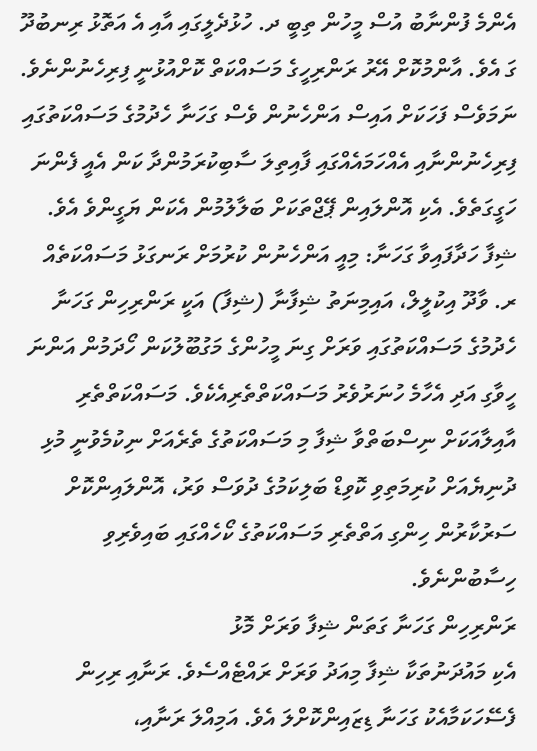އެންމެ ފުންނާބު އުސް މީހުން ތިބީ ދ. ހުޅުދެލީގައި އާއި އެ އަތޮޅު ރިނބުދޫ ގަ އެވެ. އާންމުކޮށް އޭރު ރަންރިހީގެ މަސައްކަތް ކޮށްއުޅުނީ ފިރިހެނުންނެވެ. ނަމަވެސް ފަހަކަށް އައިސް އަންހެނުން ވެސް ގަހަނާ ހެދުމުގެ މަސައްކަތުގައި ފިރިހެނުންނާއި އެއްހަމައެއްގައި ފާއިތިލަ ސާބިކުރަމުންދާ ކަން އެއީ ފެންނަ ހަގީގަތެވެ. އެކި އޮންލައިން ޕޭޖްތަކަށް ބަލާލުމުން އެކަން ޔަގީންވެ އެވެ.
ޝިފާ ހަދާފައިވާ ގަހަނާ: މިއީ އަންހެނުން ކުރުމަށް ރަނގަޅު މަސައްކަތެއް
ރ. ވާދޫ އިކުލީލް، އައިމިނަތު ޝިފާނާ (ޝިފާ) އަކީ ރަންރިހިން ގަހަނާ ހެދުމުގެ މަސައްކަތުގައި ވަރަށް ގިނަ މީހުންގެ މަގުބޫލުކަން ހޯދަމުން އަންނަ ހީވާގި އަދި އެހާމެ ހުނަރުވެރު މަސައްކަތްތެރިއެކެވެ. މަސައްކަތްތެރި އާއިލާއަކަށް ނިސްބަތްވާ ޝިފާ މި މަސައްކަތުގެ ތެރެއަށް ނިކުމެވުނީ މުޅި ދުނިޔެއަށް ކުރިމަތިވި ކޮވިޑް ބަލިކަމުގެ ދުވަސް ވަރު، އޮންލައިންކޮށް ސަރުކާރުން ހިންގި އަތްތެރި މަސައްކަތުގެ ކޯހެއްގައި ބައިވެރިވި ހިސާބުންނެވެ.
ރަންރިހިން ގަހަނާ ގަތަން ޝިފާ ވަރަށް މޮޅު
އެކި މައުދަނުތަކާ ޝިފާ މިއަދު ވަރަށް ރައްޓެއްސެވެ. ރަނާއި ރިހިން ފެސޭހަކަމާއެކު ގަހަނާ ޑިޒައިންކޮށްލަ އެވެ. އަމިއްލަ ރަނާއި،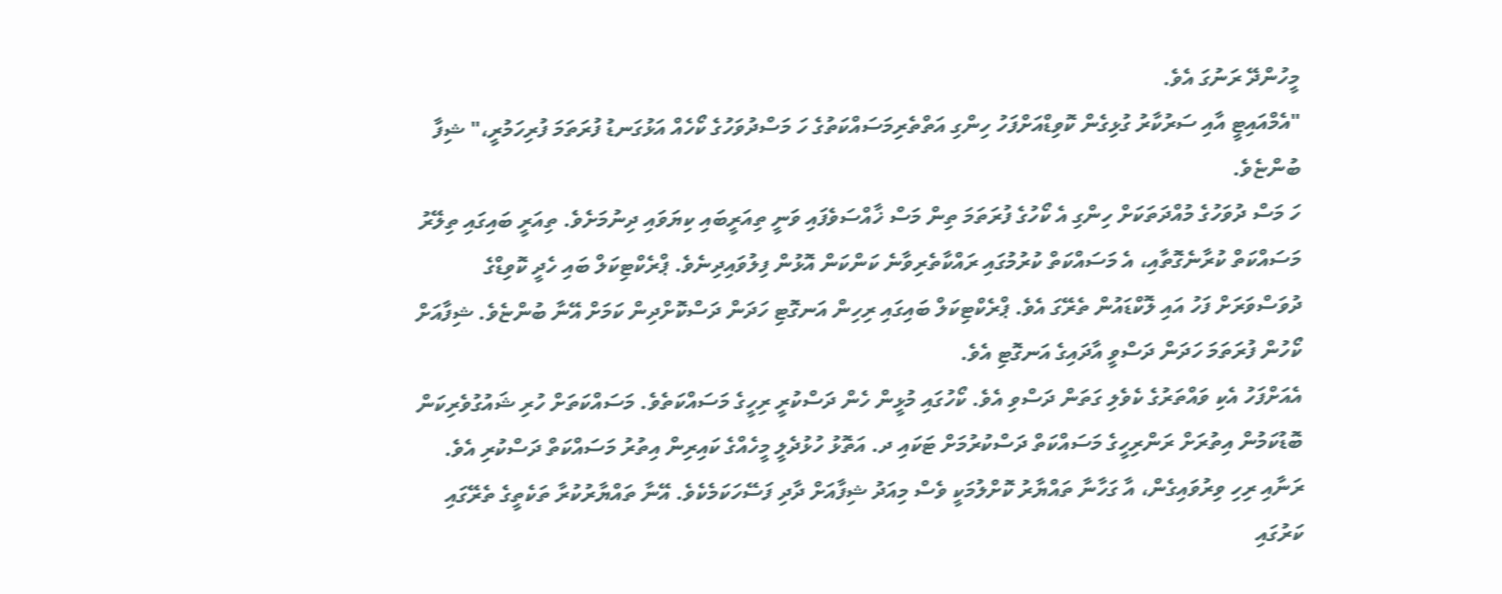މީހުންދޭ ރަނުގަ އެވެ.
"އެމްއައިޓީ އާއި ސަރުކާރު ގުޅިގެން ކޮވިޑްއަށްފަހު ހިންގި އަތްތެރިމަސައްކަތުގެ ހަ މަސްދުވަހުގެ ކޯހެއް އަޅުގަނޑު ފުރަތަމަ ފުރިހަމުރީ،" ޝިފާ ބުންޏެވެ.
ހަ މަސް ދުވަހުގެ މުއްދަތަކަށް ހިންގި އެ ކޯހުގެ ފުރަތަމަ ތިން މަސް ޚާއްސަވެފައި ވަނީ ތިއަރީބައި ކިޔަވައި ދިނުމަށެވެ. ތިއަރީ ބައިގައި ތިލޭރު މަސައްކަތް ކުރާނެގޮތާއި، އެ މަސައްކަތް ކުރުމުގައި ރައްކާތެރިވާނެ ކަންކަން އޮޅުން ފިލުވައިދިނެވެ. ޕްރެކްޓިކަލް ބައި ހެދީ ކޮވިޑްގެ ދުވަސްވަރަށް ފަހު އައި ލޮކްޑައުން ތެރޭގަ އެވެ. ޕްރެކްޓިކަލް ބައިގައި ރިހިން އަނގޮޓި ހަދަން ދަސްކޮށްދިން ކަމަށް އޭނާ ބުންޏެވެ. ޝިފާއަށް ކޯހުން ފުރަތަމަ ހަދަން ދަސްވީ އާދައިގެ އަނގޮޓި އެވެ.
އެއަށްފަހު އެކި ވައްތަރުގެ ކެވެލި ގަތަން ދަސްވި އެވެ. ކޯހުގައި މުޅީން ހެން ދަސްކުރީ ރިހީގެ މަސައްކަތެވެ. މަސައްކަތަށް ހުރި ޝައުގުވެރިކަން ބޮޑުކަމުން އިތުރަށް ރަންރިހީގެ މަސައްކަތް ދަސްކުރުމަށް ޓަކައި ދ. އަތޮޅު ހުޅުދެލީ މީހެއްގެ ކައިރިން އިތުރު މަސައްކަތް ދަސްކުރި އެވެ. ރަނާއި ރިހި ވިރުވައިގެން، އާ ގަހާނާ ތައްޔާރު ކޮށްލުމަކީ ވެސް މިއަދު ޝިފާއަށް ދާދި ފަސޭހަކަމެކެވެ. އޭނާ ތައްޔާރުކުރާ ތަކެތީގެ ތެރޭގައި ކަރުގައި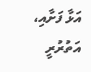އަޅާ ފަށާއި، އަތުރުރީ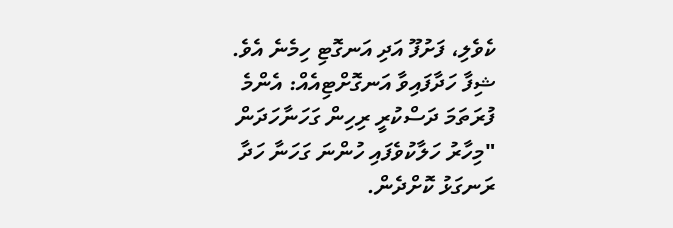ކެވެލި، ފަށުފޫ އަދި އަނގޮޓި ހިމެނެ އެވެ.
ޝިފާ ހަދާފައިވާ އަނގޮށްޓިއެއް: އެންމެ ފުރަތަމަ ދަސްކުރީ ރިހިން ގަހަނާހަދަން
"މިހާރު ހަލާކުވެފައި ހުންނަ ގަހަނާ ހަދާ ރަނގަޅު ކޮށްދެން.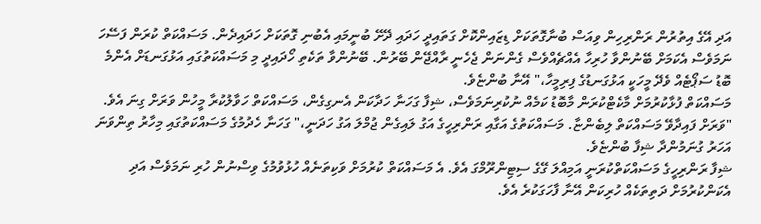އަދި އޭގެ އިތުރުން ރަންރިހިން ވިއަސް ބުނާގޮތަކަށް ޑިޒައިންކޮށް ގަތައިދީ ހަދައި ދޭށޭ ބުނީމައި އެބުނި ގޮތަކަށް ހަދައިދެން. މަސައްކަތް ކުރަން ފަސޭހަ ނަމަވެސް އެކަމަށް ބޭނުންވާ ހުރިހާ އެއްޗެއްވެސް ގެންނަން ޖެހެނީ ރާއްޖޭން ބޭރުން. ބޭނުންވާ ތަކެތި ހޯދައިދީ މި މަސައްކަތުގައި އަޅުގަނޑަށް އެންމެ ބޮޑު ސަޕޯޓެއް ވެދޭ މީހަކީ އަޅުގަނޑުގެ ފިރިމީހާ،" އޭނާ ބުންޏެވެ.
މަސައްކަތް ފުޅާކުރުމަށް މާކެޓްކުރަން މާބޮޑު ކަމެއް ނުކުރިނަމަވެސް، ޝިފާ ގަހަނާ ހަދާކަން އެނގިގެން، މަސައްކަތް ހަވާލުކުރާ މީހުން ވަރަށް ގިނަ އެވެ.
"ވަރަށް ފައިދާވޭ މަސައްކަތް ލިބެންޏާ. މަސައްކަތުގެ އަގާއި ރަންރިހީގެ އަގު ލައިގެން ޖުމްލަ އަގު ހަދަނީ،" ގަހަނާ ހެދުމުގެ މަސައްކަތުގައި މިހާރު ތިންވަނަ އަހަރު ގުނަމުންދާ ޝިފާ ބުންޏެވެ.
ޝިފާ ރަންރިހީގެ މަސައްކަތްކުރަނީ އަމިއްލަ ގޭގެ ސިޓިންރޫމްގަ އެވެ. އެ މަސައްކަތް ކުރުމަށް ވަކިތަނެއް ހުޅުވުމުގެ ވިސްނުން ހުރި ނަމަވެސް އަދި އެކަންކުރުމަށް ދަތިތަކެއް ހުރިކަން އޭނާ ފާހަގަކުރެ އެވެ.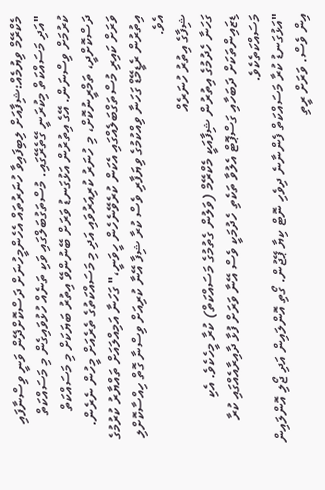މެކްރޭމް ވިޔުމެއް:ޝިފާއަށް ލިބިފައިވާ ހުނަރުތައް އެހެންމީހުނަށް ދަސްކޮށްދޭން ވަނީ ވިސްނާފައި
"އަދި މަސައްކަތް މިކުރަނީ ގޭތެރޭގައި. މުސްތަގުބަލްގައި ވަކި ތަނެއް ހުޅުވައިގެން މި މަސައްކަތް ކުރުމަށް ވިސްނަން. އޭގެ އިތުރުން އަޅުގަނޑު ވަރަށް ބޭނުންވޭ އިތުރު ބަޔަކަށް މި މަސައްކަތް ދަސްކޮށްދީ، ތަމްރީނުކޮށް، މި ހުނަރު ކުރިއަރުވައި އަދި މި މަސައްކަތުގެ ތެރެއަށް މީހުން ނެރެން. ވަރަށް ކައިރި މުސްތަގްބަލެއްގައި އެކަން ކުރެވޭނެހެން ހީވަނީ،" ގަހަނާ އަމިއްލައަށް ތައްޔާރު ކުރުމުގެ އިތުރުން ރެޑީމޭޑް ގަހަނާ ވިއްކުމުގެ ވިޔަފާރި ވެސް ކުރާ ޝިފާ އޭނާ ކުރިއަށް ވިސްނާ ގޮތް ހިއްސާކޮށްލި އެވެ.
ޝިފާގެ އިތުރު ހުނަރެއް
ގަހަނާ ހެދުމުގެ އިތުރުން ޝިފާއަކީ މެކްރޭމް (ވަލުން ގެތުމުގެ މަސައްކަތް) ކުރާ މީހެކެވެ. އެކި ޑިޒައިންތަކަށް ދަބަހާއި ގަސްޕޮޓް އެލުވާ ތަކެތި ހެދުމަކީ ވެސް އޭނާ ވަރަށް ފުޅާ ދާއިރާއެއްގައި ކުރާ މަސައްކަތެކެވެ.
"އަޅުގަނޑު ކުރާ މަސައްކަތް ފެންނާނެ ދިވެހި ނޮޓް ކިޔާ ޕޭޖުން. ގޯތި އޮންލައިން އަދި ޖޯލި އޮންލައިން އިން ވެސް. ވަރަށް ރީތި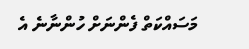މަސައްކަތް ފެންނަށް ހުންނާނެ އެ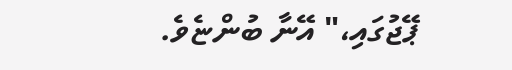ޕޭޖުގައި،" އޭނާ ބުންޏެވެ.